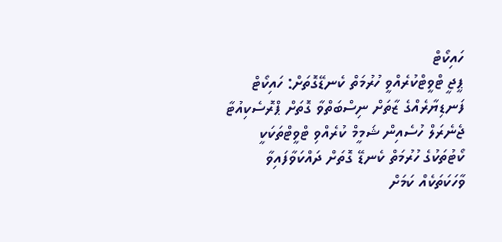ހައިކޯޓް
ޕީޖީ ޓްވީޓްކުރެއްވީ ހުރުމަތް ކެނޑޭގޮތަށް: ހައިކޯޓް
ފަނޑިޔާރެއްގެ ޒާތަށް ނިސްބަތްވާ ގޮތަށް ޕްރޮސެކިއުޓާ ޖެނެރަލް ހުސެއިން ޝަމީމް ކުރެއްވި ޓްވީޓްތަކަކީ ކޯޓުތަކުގެ ހުރުމަތް ކެނޑޭ ގޮތަށް ދައްކަވާފައިވާ ވާހަކަތަކެއް ކަމަށް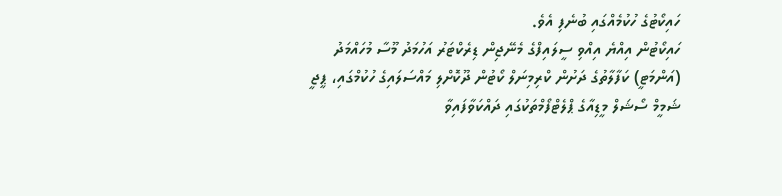ހައިކޯޓުގެ ހުކުމެއްގައި ބުނެފި އެވެ.
ހައިކޯޓުން އިއްޔެ އިއްވި ސީލައިފްގެ މެނޭޖިން ޑިރެކްޓަރު އަހުމަދު މޫސާ މުހައްމަދު (އަންމަޓީ) ކަފާލާތުގެ ދަށުން ކްރިމިނަލް ކޯޓުން ދޫކޮށްލި މައްސަލައިގެ ހުކުމްގައި، ޕީޖީ ޝަމީމް ސޯޝަލް މީޑިއާގެ ޕްލެޓްފޯމްތަކުގައި ދައްކަވާފައިވާ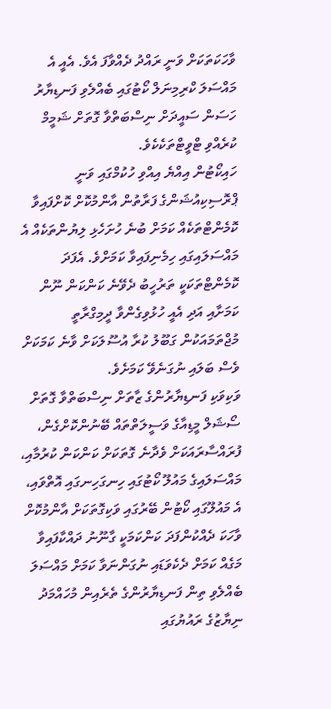ވާހަކަތަކަށް ވަނީ ރައްދު ދެއްވާފަ އެވެ. އެއީ އެ މައްސަލަ ކްރިމިނަލް ކޯޓުގައި ބެއްލެވި ފަނޑިޔާރު ހަސަން ސައީދަށް ނިސްބަތްވާ ގޮތަށް ޝަމީމް ކުރެއްވި ޓްވީޓްތަކެކެވެ.
ހައިކޯޓުން އިއްޔެ އިއްވި ހުކުމްގައި ވަނީ ޕްރޮސިކިއުޝަންގެ ފަރާތުން އާންމުކޮށް ކޮށްފައިވާ ކޮމެންޓްތަކެއް ކަމަށް ބުނެ ހުށަހެޅި ލިޔުންތަކެއް އެ މައްސަލައިގައި ހިމެނިފައިވާ ކަމަށްވެ. އެފަދަ ކޮމެންޓްތަކަކީ ތަރުހީބު ދެވޭނެ ކަންކަން ނޫން ކަމަށާއި އަދި އެއީ ހުޅުވިގެންވާ ދީމިގްރާތީ މުޖްތަމައަކުން ގަބޫލު ކުރާ އުސޫލަކަށް ވާނެ ކަމަކަށް ވެސް ބަލައި ނުގަނެވޭ ކަމަށެވެ.
ވަކިވަކި ފަނޑިޔާރުންގެ ޒާތަށް ނިސްބަތްވާ ގޮތަށް ސޯޝަލް މީޑިއާގެ ވަސީލަތްތައް ބޭނުންކޮށްގެން، ފުރައްސާރައަކަށް ވެދާނެ ގޮތަކަށް ކަންކަން ކުރުމާއި، މައްސަލައިގެ މައުލޫ ކޯޓުގައި ހިނގަހިނގައި އޮތްވައި، އެ މައުލޫގައި ކޯޓުން ބޭރުގައި ވަކިގޮތަކަށް އާންމުކޮށް ވާހަކަ ދެއްކުންފަދަ ކަންކަމަކީ ގާނޫނު ދައްކާފައިވާ މަގެއް ކަމަށް ދެކެވަޑައި ނުގަންނަވާ ކަމަށް މައްސަލަ ބެއްލެވި ތިން ފަނޑިޔާރުންގެ ތެރެއިން މުހައްމަދު ނިޔާޒުގެ ރައުޔުގައި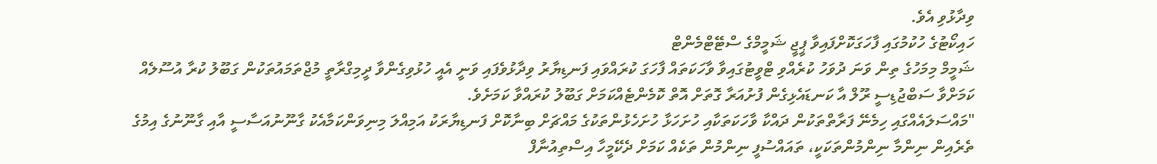ވިދާޅުވި އެވެ.
ހައިކޯޓުގެ ހުކުމުގައި ފާހަގަކޮށްފައިވާ ޕީޖީ ޝަމީމްގެ ސްޓޭޓްމެންޓް
ޝަމީމް މިމަހުގެ ތިން ވަނަ ދުވަހު ކުރެއްވި ޓްވީޓުގައިވާ ވާހަކަތައް ފާހަގަ ކުރައްވައި ފަނޑިޔާރު ވިދާޅުވެފައި ވަނީ އެއީ ހުޅުވިގެންވާ ދީމިގްރާތީ މުޖްތަމައުތަކުން ގަބޫލު ކުރާ އުސޫލެއް ކަމަށްވާ ސަބްޖުޑިސީ ރޫލް އާ ކަނޑައެޅިގެން ފުށުއަރާ ގޮތަށް އޮތް ކޮމެންޓެއްކަމަށް ގަބޫލު ކުރައްވާ ކަމަށެވެ.
"މައްސަލައެއްގައި ހިމެނޭ ފަރާތްތަކުން ދައްކާ ވާހަކަތަކާއި ހުށަހަޅާ ހުށަހެޅުންތަކުގެ މައްޗަށް ބިނާކޮށް ފަނޑިޔާރަކު އަމިއްލަ މިނިވަންކަމާއެކު ގާނޫނުއަސާސީ އާއި ގާނޫނުގެ އިމުގެ ތެރެއިން ނިންމާ ނިންމުންތަކަކީ، ތައައްސުފީ ނިންމުން ތަކެއް ކަމަށް ދެކޭމީހާ އިސްތިއުނާފް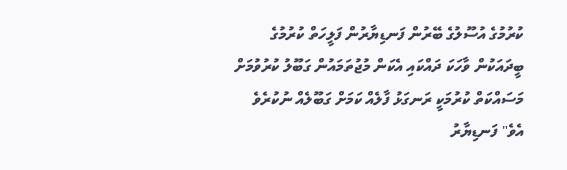ކުރުމުގެ އުސޫލުގެ ބޭރުން ފަނޑިޔާރުން ފަލީހަތް ކުރުމުގެ ބީދައަކުން ވާހަކަ ދައްކައި އެކަން މުޖުތަމައުން ގަބޫލު ކުރުވުމަށް މަސައްކަތް ކުރުމަކީ ރަނގަޅު ފާލެއް ކަމަށް ގަބޫލެއް ނުކުރެވެ އެވެ" ފަނޑިޔާރު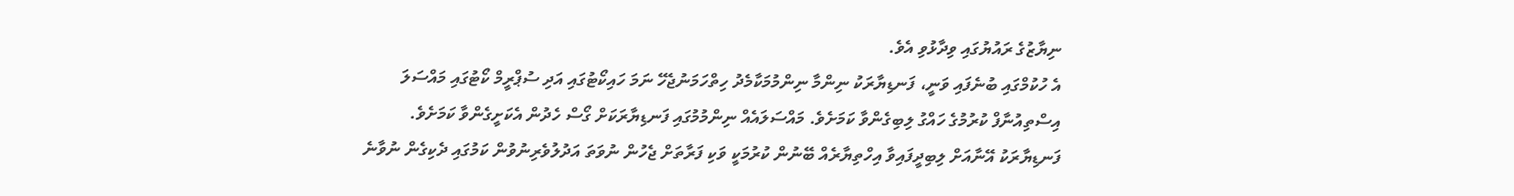ނިޔާޒުގެ ރައުޔުގައި ވިދާޅުވި އެވެ.
އެ ހުކުމްގައި ބުނެފައި ވަނީ، ފަނޑިޔާރަކު ނިންމާ ނިންމުމަކާމެދު ހިތްހަމަނުޖެހޭ ނަމަ ހައިކޯޓުގައި އަދި ސުޕްރީމް ކޯޓުގައި މައްސަލަ އިސްތިއުނާފް ކުރުމުގެ ހައްގު ލިބިގެންވާ ކަމަށެވެ. މައްސަލައެއް ނިންމުމުގައި ފަނޑިޔާރަކަށް ގޯސް ހެދުން އެކަށީގެންވާ ކަމަށެވެ.
ފަނޑިޔާރަކު އޭނާއަށް ލިބިދީފައިވާ އިހްތިޔާރެއް ބޭނުން ކުރުމަކީ ވަކި ފަރާތަށް ޖެހުން ނުވަތަ އަދުލުވެރިނުވުން ކަމުގައި ދެކިގެން ނުވާނެ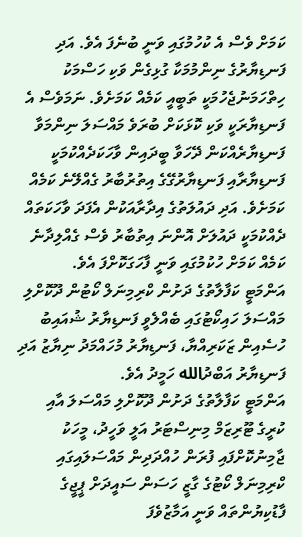ކަމަށް ވެސް އެ ކުހުމުގައި ވަނީ ބުނެފަ އެވެ. އަދި ފަނޑިޔާރުގެ ނިންމުމަކާ ގުޅިގެން ވަކި ހަސްމަކު ހިތްހަމަނުޖެހުމަކީ ތަބީއީ ކަމެއް ކަމަށެވެ. ނަމަވެސް އެ ފަނޑިޔާރަކީ ވަކި ކޮޅަކަށް ބުރަވެ މައްސަލަ ނިންމަވާ ފަނޑިޔާރެއްކަން ދޭހަވާ ބީދައިން ވާހަކަދެއްކުމަކީ ފަނޑިޔާރާއި ފަނޑިޔާރުގޭގެ އިތުރުބާރު ގެއްލޭނެ ކަމެއް ކަމަށެވެ. އަދި ދައުލަތުގެ އިދާރާއަކުން އެފަދަ ވާހަކަތައް ދެއްކުމަކީ ދައުލަށް އޮންނަ އިތުބާރު ވެސް ގެއްލިދާނެ ކަމެއް ކަމަށް ހުކުމުގައި ވަނީ ފާހަގަކޮށްފަ އެވެ.
އަންމަޓީ ކަފާލާތުގެ ދަށުން ކްރިމިނަލް ކޯޓުން ދޫކޮށްލި މައްސަލަ ހައިކޯޓުގައި ބެއްލެވީ ފަނޑިޔާރު ޝުއައިބު ހުސެއިން ޒަކަރިއްޔާ، ފަނޑިޔާރު މުހައްމަދު ނިޔާޒު އަދި ފަނޑިޔާރު އަބްދުالله ހަމީދު އެވެ.
އަންމަޓީ ކަފާލާތުގެ ދަށުން ދޫކޮށްލި މައްސަލަ އާއި ކުރީގެ ޓޫރިޒަމް މިނިސްޓަރު އަލީ ވަހީދު، މީހަކު ޖާމިނުކޮށްފައި ފުރަން ހުއްދަދިން މައްސަލައިގައި ކްރިމިނަލް ކޯޓުގެ ގާޒީ ހަސަން ސައީދަށް ޕީޖީގެ ފާޑުކިޔުންތައް ވަނީ އަމާޒުވެފަ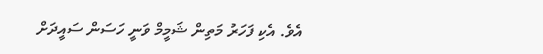އެވެ. އެކި ފަހަރު މަތިން ޝަމީމް ވަނީ ހަސަން ސައީދަށް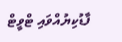ފާޑުކިޔުއްވައި ޓްވީޓް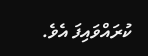ކުރައްވައިފަ އެވެ.